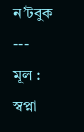ন’টবুক
---
মূল : স্বপ্না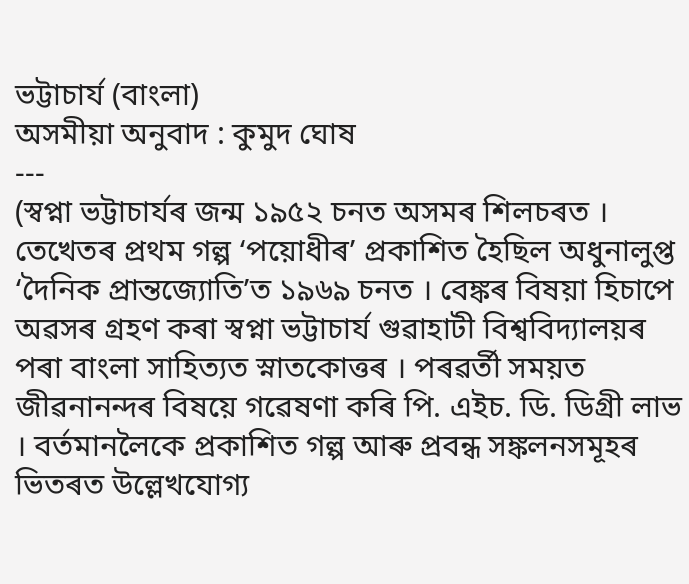ভট্টাচাৰ্য (বাংলা)
অসমীয়া অনুবাদ : কুমুদ ঘোষ
---
(স্বপ্না ভট্টাচাৰ্যৰ জন্ম ১৯৫২ চনত অসমৰ শিলচৰত । তেখেতৰ প্ৰথম গল্প ‘পয়োধীৰ’ প্ৰকাশিত হৈছিল অধুনালুপ্ত ‘দৈনিক প্ৰান্তজ্যোতি’ত ১৯৬৯ চনত । বেঙ্কৰ বিষয়া হিচাপে অৱসৰ গ্ৰহণ কৰা স্বপ্না ভট্টাচাৰ্য গুৱাহাটী বিশ্ববিদ্যালয়ৰ
পৰা বাংলা সাহিত্যত স্নাতকোত্তৰ । পৰৱৰ্তী সময়ত জীৱনানন্দৰ বিষয়ে গৱেষণা কৰি পি. এইচ. ডি. ডিগ্ৰী লাভ । বৰ্তমানলৈকে প্ৰকাশিত গল্প আৰু প্ৰবন্ধ সঙ্কলনসমূহৰ
ভিতৰত উল্লেখযোগ্য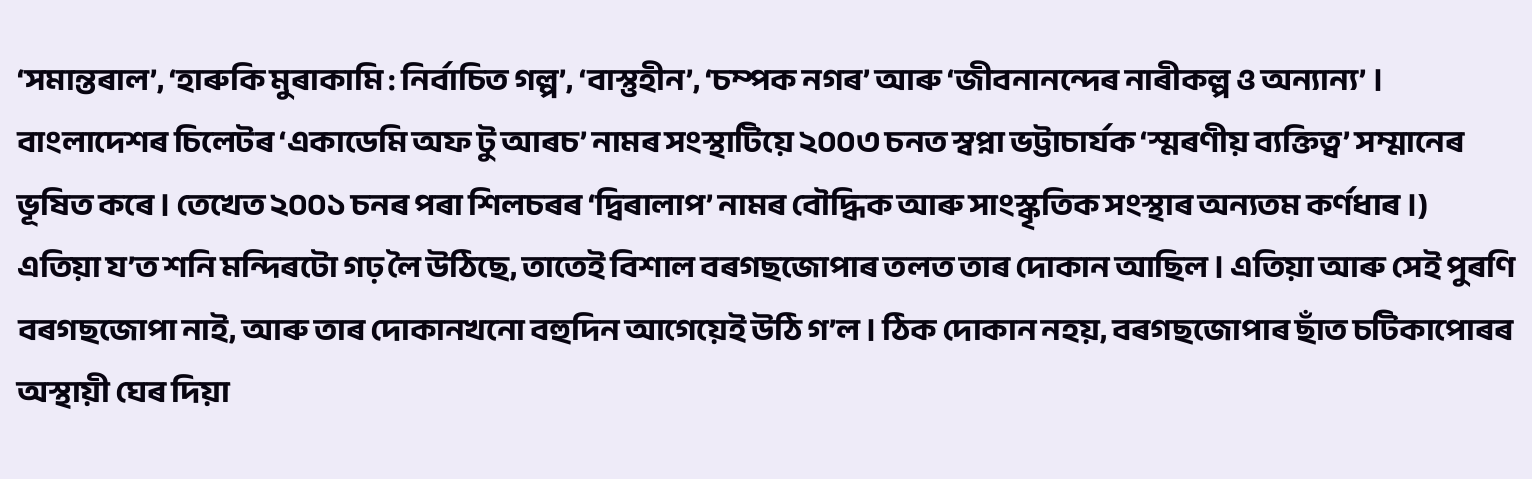‘সমান্তৰাল’, ‘হাৰুকি মুৰাকামি : নিৰ্বাচিত গল্প’, ‘বাস্তুহীন’, ‘চম্পক নগৰ’ আৰু ‘জীবনানন্দেৰ নাৰীকল্প ও অন্যান্য’ । বাংলাদেশৰ চিলেটৰ ‘একাডেমি অফ টু আৰচ’ নামৰ সংস্থাটিয়ে ২০০৩ চনত স্বপ্না ভট্টাচাৰ্যক ‘স্মৰণীয় ব্যক্তিত্ব’ সম্মানেৰ ভূষিত কৰে । তেখেত ২০০১ চনৰ পৰা শিলচৰৰ ‘দ্বিৰালাপ’ নামৰ বৌদ্ধিক আৰু সাংস্কৃতিক সংস্থাৰ অন্যতম কৰ্ণধাৰ ।)
এতিয়া য’ত শনি মন্দিৰটো গঢ় লৈ উঠিছে, তাতেই বিশাল বৰগছজোপাৰ তলত তাৰ দোকান আছিল । এতিয়া আৰু সেই পুৰণি বৰগছজোপা নাই, আৰু তাৰ দোকানখনো বহুদিন আগেয়েই উঠি গ’ল । ঠিক দোকান নহয়, বৰগছজোপাৰ ছাঁত চটিকাপোৰৰ অস্থায়ী ঘেৰ দিয়া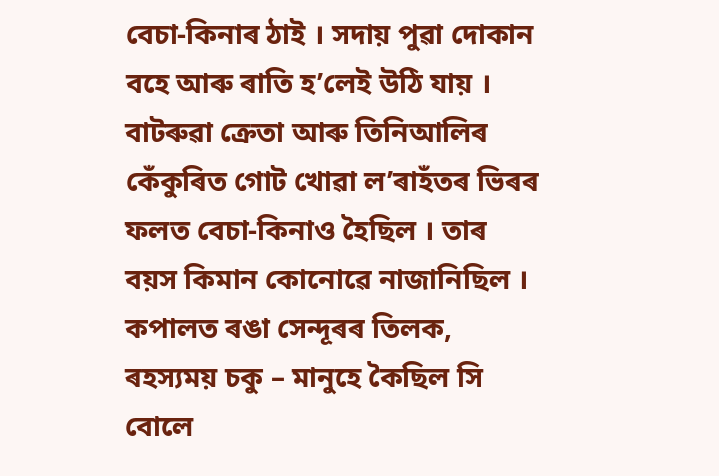বেচা-কিনাৰ ঠাই । সদায় পুৱা দোকান বহে আৰু ৰাতি হ’লেই উঠি যায় । বাটৰুৱা ক্ৰেতা আৰু তিনিআলিৰ কেঁকুৰিত গোট খোৱা ল’ৰাহঁতৰ ভিৰৰ ফলত বেচা-কিনাও হৈছিল । তাৰ বয়স কিমান কোনোৱে নাজানিছিল । কপালত ৰঙা সেন্দূৰৰ তিলক, ৰহস্যময় চকু – মানুহে কৈছিল সি বোলে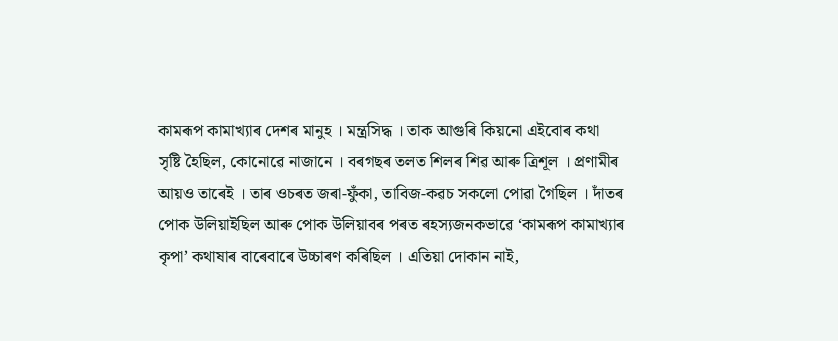কামৰূপ কামাখ্যাৰ দেশৰ মানুহ । মন্ত্ৰসিদ্ধ । তাক আগুৰি কিয়নো এইবোৰ কথা সৃষ্টি হৈছিল, কোনোৱে নাজানে । বৰগছৰ তলত শিলৰ শিৱ আৰু ত্ৰিশূল । প্ৰণামীৰ আয়ও তাৰেই । তাৰ ওচৰত জৰা-ফুঁকা, তাবিজ-কৱচ সকলো পোৱা গৈছিল । দাঁতৰ পোক উলিয়াইছিল আৰু পোক উলিয়াবৰ পৰত ৰহস্যজনকভাৱে ‘কামৰূপ কামাখ্যাৰ কৃপা’ কথাষাৰ বাৰেবাৰে উচ্চাৰণ কৰিছিল । এতিয়া দোকান নাই,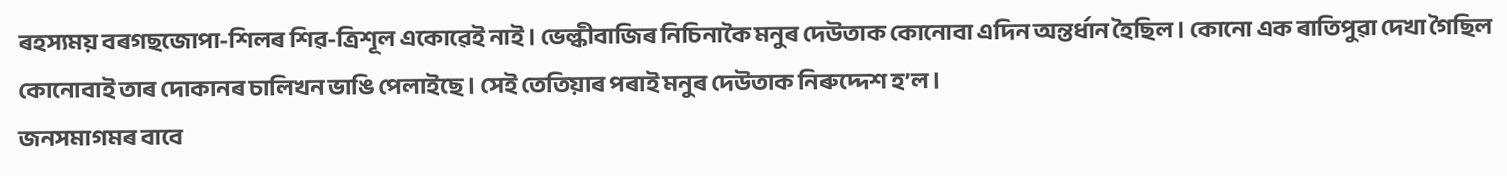ৰহস্যময় বৰগছজোপা-শিলৰ শিৱ-ত্ৰিশূল একোৱেই নাই । ভেল্কীবাজিৰ নিচিনাকৈ মনুৰ দেউতাক কোনোবা এদিন অন্তৰ্ধান হৈছিল । কোনো এক ৰাতিপুৱা দেখা গৈছিল কোনোবাই তাৰ দোকানৰ চালিখন ভাঙি পেলাইছে । সেই তেতিয়াৰ পৰাই মনুৰ দেউতাক নিৰুদ্দেশ হ’ল ।
জনসমাগমৰ বাবে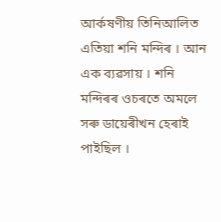আৰ্কষণীয় তিনিআলিত এতিয়া শনি মন্দিৰ । আন এক ব্যৱসায় । শনি মন্দিৰৰ ওচৰতে অমলে সৰু ডায়েৰীখন হেৰাই পাইছিল ।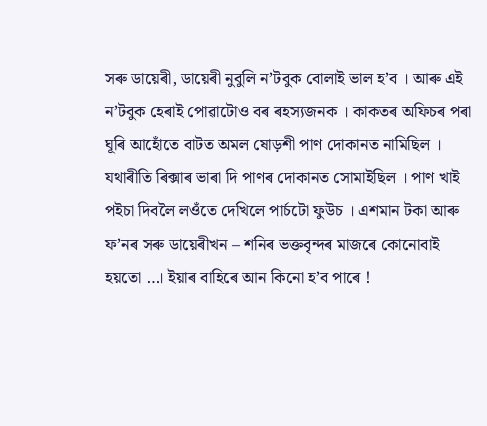সৰু ডায়েৰী, ডায়েৰী নুবুলি ন’টবুক বোলাই ভাল হ’ব । আৰু এই ন’টবুক হেৰাই পোৱাটোও বৰ ৰহস্যজনক । কাকতৰ অফিচৰ পৰা ঘূৰি আহোঁতে বাটত অমল ষোড়শী পাণ দোকানত নামিছিল । যথাৰীতি ৰিক্সাৰ ভাৰা দি পাণৰ দোকানত সোমাইছিল । পাণ খাই পইচা দিবলৈ লওঁতে দেখিলে পাৰ্চটো ফুউচ । এশমান টকা আৰু ফ’নৰ সৰু ডায়েৰীখন – শনিৰ ভক্তবৃন্দৰ মাজৰে কোনোবাই হয়তো …। ইয়াৰ বাহিৰে আন কিনো হ’ব পাৰে !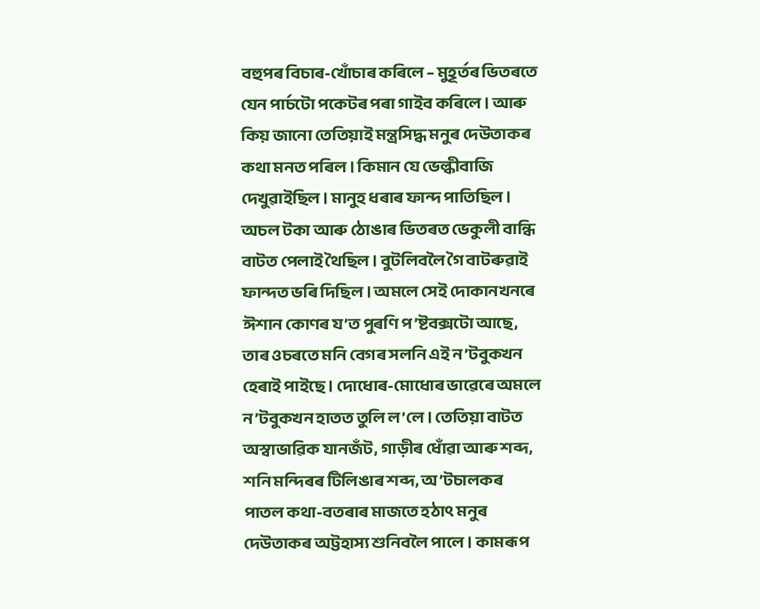বহুপৰ বিচাৰ-খোঁচাৰ কৰিলে – মুহূৰ্তৰ ভিতৰতে যেন পাৰ্চটো পকেটৰ পৰা গাইব কৰিলে । আৰু কিয় জানো তেতিয়াই মন্ত্ৰসিদ্ধ মনুৰ দেউতাকৰ কথা মনত পৰিল । কিমান যে ভেল্কীবাজি দেখুৱাইছিল । মানুহ ধৰাৰ ফান্দ পাতিছিল । অচল টকা আৰু ঠোঙাৰ ভিতৰত ভেকুলী বান্ধি বাটত পেলাই থৈছিল । বুটলিবলৈ গৈ বাটৰুৱাই ফান্দত ভৰি দিছিল । অমলে সেই দোকানখনৰে ঈশান কোণৰ য’ত পুৰণি প’ষ্টবক্সটো আছে, তাৰ ওচৰতে মনি বেগৰ সলনি এই ন’টবুকখন হেৰাই পাইছে । দোধোৰ-মোধোৰ ভাৱেৰে অমলে ন’টবুকখন হাতত তুলি ল’লে । তেতিয়া বাটত অস্বাভাৱিক যানজঁট, গাড়ীৰ ধোঁৱা আৰু শব্দ, শনি মন্দিৰৰ টিলিঙাৰ শব্দ, অ’টচালকৰ পাতল কথা-বতৰাৰ মাজতে হঠাৎ মনুৰ দেউতাকৰ অট্টহাস্য শুনিবলৈ পালে । কামৰূপ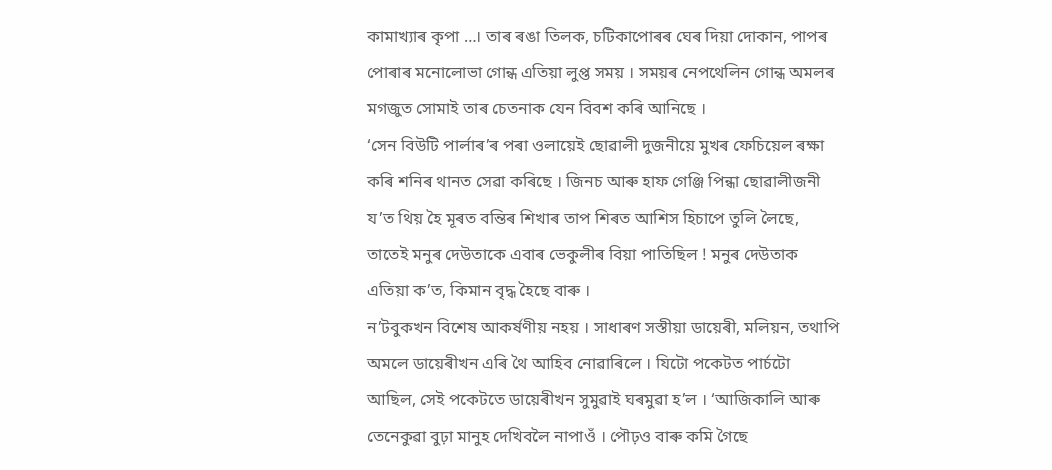কামাখ্যাৰ কৃপা …। তাৰ ৰঙা তিলক, চটিকাপোৰৰ ঘেৰ দিয়া দোকান, পাপৰ পোৰাৰ মনোলোভা গোন্ধ এতিয়া লুপ্ত সময় । সময়ৰ নেপথেলিন গোন্ধ অমলৰ মগজুত সোমাই তাৰ চেতনাক যেন বিবশ কৰি আনিছে ।
‘সেন বিউটি পাৰ্লাৰ’ৰ পৰা ওলায়েই ছোৱালী দুজনীয়ে মুখৰ ফেচিয়েল ৰক্ষা কৰি শনিৰ থানত সেৱা কৰিছে । জিনচ আৰু হাফ গেঞ্জি পিন্ধা ছোৱালীজনী য’ত থিয় হৈ মূৰত বন্তিৰ শিখাৰ তাপ শিৰত আশিস হিচাপে তুলি লৈছে, তাতেই মনুৰ দেউতাকে এবাৰ ভেকুলীৰ বিয়া পাতিছিল ! মনুৰ দেউতাক এতিয়া ক’ত, কিমান বৃদ্ধ হৈছে বাৰু ।
ন’টবুকখন বিশেষ আকৰ্ষণীয় নহয় । সাধাৰণ সস্তীয়া ডায়েৰী, মলিয়ন, তথাপি অমলে ডায়েৰীখন এৰি থৈ আহিব নোৱাৰিলে । যিটো পকেটত পাৰ্চটো আছিল, সেই পকেটতে ডায়েৰীখন সুমুৱাই ঘৰমুৱা হ’ল । ‘আজিকালি আৰু তেনেকুৱা বুঢ়া মানুহ দেখিবলৈ নাপাওঁ । পৌঢ়ও বাৰু কমি গৈছে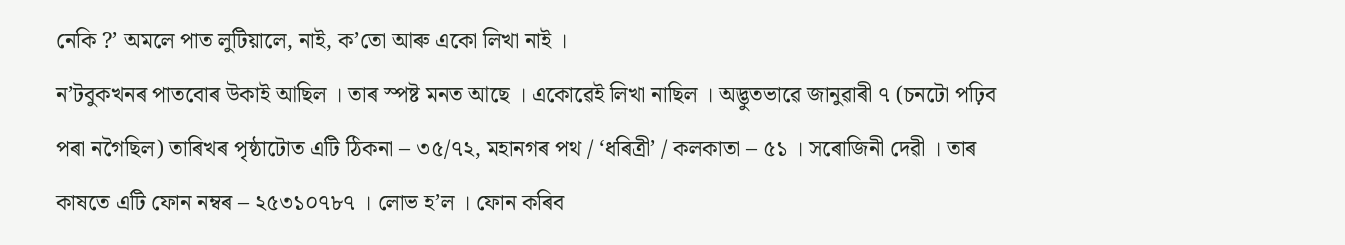নেকি ?’ অমলে পাত লুটিয়ালে, নাই, ক’তো আৰু একো লিখা নাই ।
ন’টবুকখনৰ পাতবোৰ উকাই আছিল । তাৰ স্পষ্ট মনত আছে । একোৱেই লিখা নাছিল । অদ্ভুতভাৱে জানুৱাৰী ৭ (চনটো পঢ়িব পৰা নগৈছিল) তাৰিখৰ পৃষ্ঠাটোত এটি ঠিকনা – ৩৫/৭২, মহানগৰ পথ / ‘ধৰিত্ৰী’ / কলকাতা – ৫১ । সৰোজিনী দেৱী । তাৰ কাষতে এটি ফোন নম্বৰ – ২৫৩১০৭৮৭ । লোভ হ’ল । ফোন কৰিব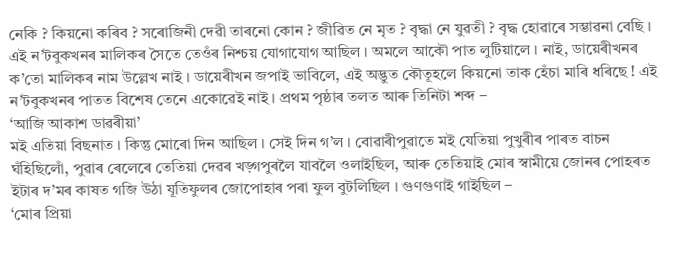নেকি ? কিয়নো কৰিব ? সৰোজিনী দেৱী তাৰনো কোন ? জীৱিত নে মৃত ? বৃদ্ধা নে যুৱতী ? বৃদ্ধ হোৱাৰে সম্ভাৱনা বেছি । এই ন’টবুকখনৰ মালিকৰ সৈতে তেওঁৰ নিশ্চয় যোগাযোগ আছিল । অমলে আকৌ পাত লুটিয়ালে । নাই, ডায়েৰীখনৰ ক’তো মালিকৰ নাম উল্লেখ নাই । ডায়েৰীখন জপাই ভাবিলে, এই অদ্ভুত কৌতূহলে কিয়নো তাক হেঁচা মাৰি ধৰিছে ! এই ন’টবুকখনৰ পাতত বিশেষ তেনে একোৱেই নাই । প্ৰথম পৃষ্ঠাৰ তলত আৰু তিনিটা শব্দ –
‘আজি আকাশ ডাৱৰীয়া’
মই এতিয়া বিছনাত । কিন্তু মোৰো দিন আছিল । সেই দিন গ’ল । বোৱাৰীপুৱাতে মই যেতিয়া পুখুৰীৰ পাৰত বাচন ঘঁহিছিলোঁ, পুৱাৰ ৰেলেৰে তেতিয়া দেৱৰ খড়্গপুৰলৈ যাবলৈ ওলাইছিল, আৰু তেতিয়াই মোৰ স্বামীয়ে জোনৰ পোহৰত ইটাৰ দ’মৰ কাষত গজি উঠা যূতিফুলৰ জোপোহাৰ পৰা ফুল বুটলিছিল । গুণগুণাই গাইছিল –
‘মোৰ প্ৰিয়া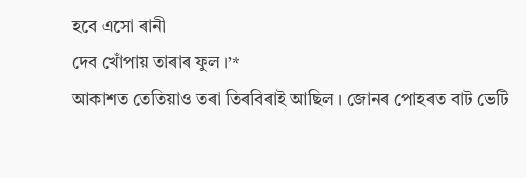হবে এসো ৰানী
দেব খোঁপায় তাৰাৰ ফুল ।’*
আকাশত তেতিয়াও তৰা তিৰবিৰাই আছিল । জোনৰ পোহৰত বাট ভেটি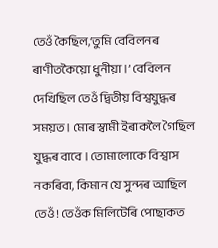তেওঁ কৈছিল,‘তুমি বেবিলনৰ ৰাণীতকৈয়ো ধুনীয়া ।’ বেবিলন দেখিছিল তেওঁ দ্বিতীয় বিশ্বযুদ্ধৰ সময়ত । মোৰ স্বামী ইৰাকলৈ গৈছিল যুদ্ধৰ বাবে । তোমালোকে বিশ্বাস নকৰিবা, কিমান যে সুন্দৰ আছিল তেওঁ ! তেওঁক মিলিটেৰি পোছাকত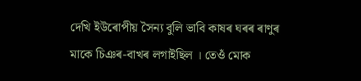দেখি ইউৰোপীয় সৈন্য বুলি ভাবি কাষৰ ঘৰৰ ৰাণুৰ মাকে চিঞৰ-বাখৰ লগাইছিল । তেওঁ মোক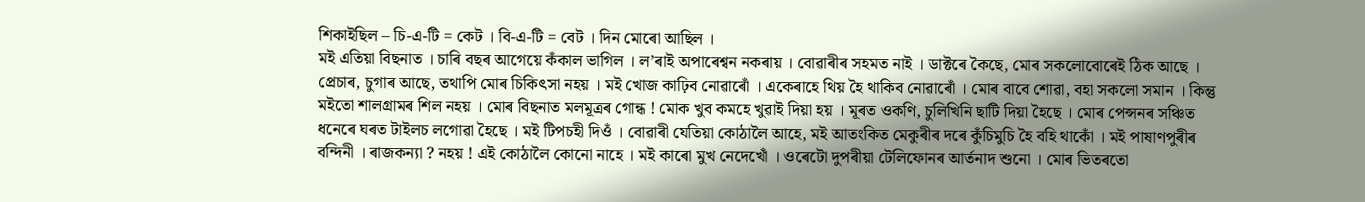শিকাইছিল – চি-এ-টি = কেট । বি-এ-টি = বেট । দিন মোৰো আছিল ।
মই এতিয়া বিছনাত । চাৰি বছৰ আগেয়ে কঁকাল ভাগিল । ল’ৰাই অপাৰেশ্বন নকৰায় । বোৱাৰীৰ সহমত নাই । ডাক্টৰে কৈছে, মোৰ সকলোবোৰেই ঠিক আছে । প্ৰেচাৰ, চুগাৰ আছে, তথাপি মোৰ চিকিৎসা নহয় । মই খোজ কাঢ়িব নোৱাৰোঁ । একেৰাহে থিয় হৈ থাকিব নোৱাৰোঁ । মোৰ বাবে শোৱা, বহা সকলো সমান । কিন্তু মইতো শালগ্ৰামৰ শিল নহয় । মোৰ বিছনাত মলমূত্ৰৰ গোন্ধ ! মোক খুব কমহে খুৱাই দিয়া হয় । মূৰত ওকণি, চুলিখিনি ছাটি দিয়া হৈছে । মোৰ পেন্সনৰ সঞ্চিত ধনেৰে ঘৰত টাইলচ লগোৱা হৈছে । মই টিপচহী দিওঁ । বোৱাৰী যেতিয়া কোঠালৈ আহে, মই আতংকিত মেকুৰীৰ দৰে কুঁচিমুচি হৈ বহি থাকোঁ । মই পাষাণপুৰীৰ বন্দিনী । ৰাজকন্যা ? নহয় ! এই কোঠালৈ কোনো নাহে । মই কাৰো মুখ নেদেখোঁ । ওৰেটো দুপৰীয়া টেলিফোনৰ আৰ্তনাদ শুনো । মোৰ ভিতৰতো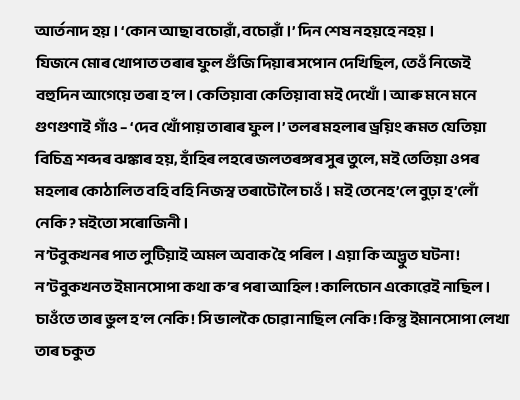আৰ্তনাদ হয় । ‘কোন আছা বচোৱাঁ, বচোৱাঁ ।’ দিন শেষ নহয়হে নহয় ।
যিজনে মোৰ খোপাত তৰাৰ ফুল গুঁজি দিয়াৰ সপোন দেখিছিল, তেওঁ নিজেই বহুদিন আগেয়ে তৰা হ’ল । কেতিয়াবা কেতিয়াবা মই দেখোঁ । আৰু মনে মনে গুণগুণাই গাঁও – ‘দেব খোঁপায় তাৰাৰ ফুল ।’ তলৰ মহলাৰ ড্ৰয়িং ৰূমত যেতিয়া বিচিত্ৰ শব্দৰ ঝঙ্কাৰ হয়, হাঁহিৰ লহৰে জলতৰঙ্গৰ সুৰ তুলে, মই তেতিয়া ওপৰ মহলাৰ কোঠালিত বহি বহি নিজস্ব তৰাটোলৈ চাওঁ । মই তেনেহ’লে বুঢ়া হ’লোঁ নেকি ? মইতো সৰোজিনী ।
ন’টবুকখনৰ পাত লুটিয়াই অমল অবাক হৈ পৰিল । এয়া কি অদ্ভুত ঘটনা ! ন’টবুকখনত ইমানসোপা কথা ক’ৰ পৰা আহিল ! কালিচোন একোৱেই নাছিল । চাওঁতে তাৰ ভুল হ’ল নেকি ! সি ভালকৈ চোৱা নাছিল নেকি ! কিন্তু ইমানসোপা লেখা তাৰ চকুত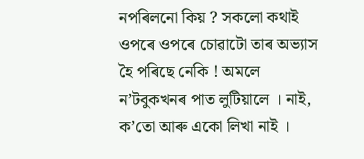নপৰিলনো কিয় ? সকলো কথাই ওপৰে ওপৰে চোৱাটো তাৰ অভ্যাস হৈ পৰিছে নেকি ! অমলে ন’টবুকখনৰ পাত লুটিয়ালে । নাই, ক’তো আৰু একো লিখা নাই ।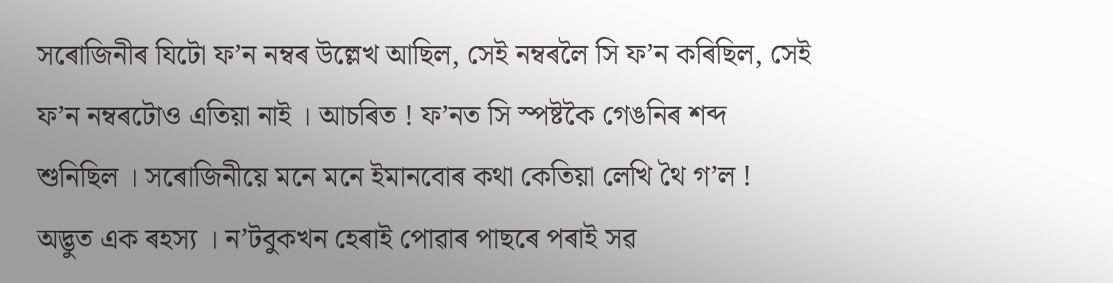সৰোজিনীৰ যিটো ফ’ন নম্বৰ উল্লেখ আছিল, সেই নম্বৰলৈ সি ফ’ন কৰিছিল, সেই ফ’ন নম্বৰটোও এতিয়া নাই । আচৰিত ! ফ’নত সি স্পষ্টকৈ গেঙনিৰ শব্দ শুনিছিল । সৰোজিনীয়ে মনে মনে ইমানবোৰ কথা কেতিয়া লেখি থৈ গ’ল ! অদ্ভুত এক ৰহস্য । ন’টবুকখন হেৰাই পোৱাৰ পাছৰে পৰাই সৱ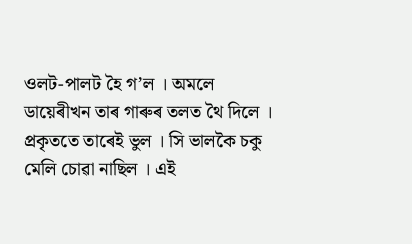ওলট-পালট হৈ গ’ল । অমলে ডায়েৰীখন তাৰ গাৰুৰ তলত থৈ দিলে । প্ৰকৃততে তাৰেই ভুল । সি ভালকৈ চকু মেলি চোৱা নাছিল । এই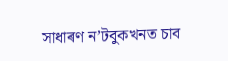সাধাৰণ ন’টবুকখনত চাব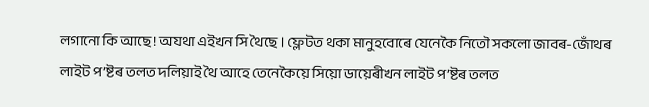লগানো কি আছে ! অযথা এইখন সি থৈছে । ফ্লেটত থকা মানুহবোৰে যেনেকৈ নিতৌ সকলো জাবৰ-জোঁথৰ লাইট প’ষ্টৰ তলত দলিয়াই থৈ আহে তেনেকৈয়ে সিয়ো ডায়েৰীখন লাইট প’ষ্টৰ তলত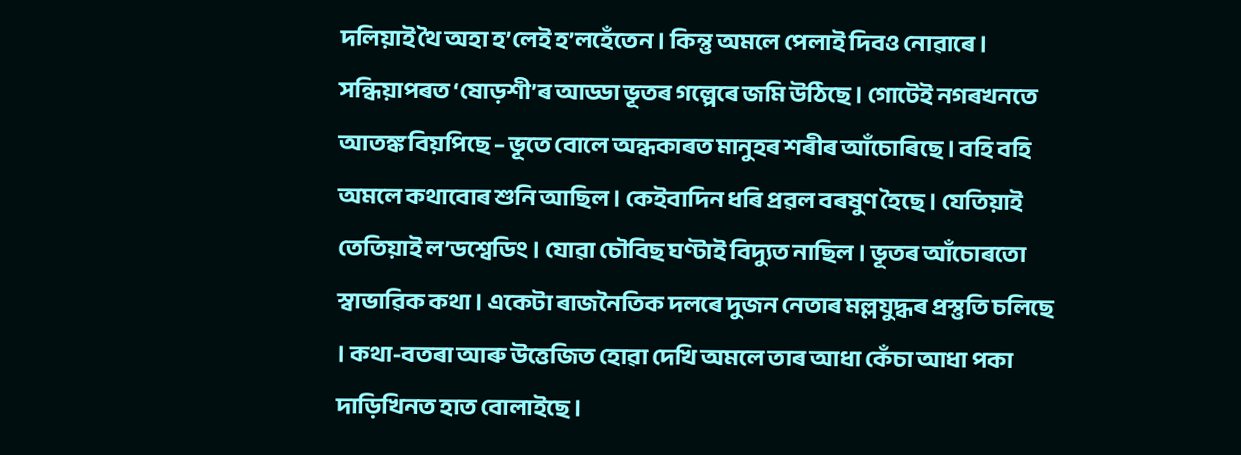দলিয়াই থৈ অহা হ’লেই হ’লহেঁতেন । কিন্তু অমলে পেলাই দিবও নোৱাৰে ।
সন্ধিয়াপৰত ‘ষোড়শী’ৰ আড্ডা ভূতৰ গল্পেৰে জমি উঠিছে । গোটেই নগৰখনতে আতঙ্ক বিয়পিছে – ভূতে বোলে অন্ধকাৰত মানুহৰ শৰীৰ আঁচোৰিছে । বহি বহি অমলে কথাবোৰ শুনি আছিল । কেইবাদিন ধৰি প্ৰৱল বৰষুণ হৈছে । যেতিয়াই তেতিয়াই ল’ডশ্বেডিং । যোৱা চৌবিছ ঘণ্টাই বিদ্যুত নাছিল । ভূতৰ আঁচোৰতো স্বাভাৱিক কথা । একেটা ৰাজনৈতিক দলৰে দুজন নেতাৰ মল্লযুদ্ধৰ প্ৰস্তুতি চলিছে । কথা-বতৰা আৰু উত্তেজিত হোৱা দেখি অমলে তাৰ আধা কেঁচা আধা পকা দাড়িখিনত হাত বোলাইছে ।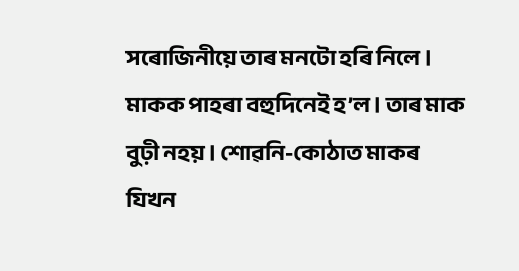সৰোজিনীয়ে তাৰ মনটো হৰি নিলে । মাকক পাহৰা বহুদিনেই হ’ল । তাৰ মাক বুঢ়ী নহয় । শোৱনি-কোঠাত মাকৰ যিখন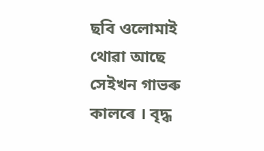ছবি ওলোমাই থোৱা আছে সেইখন গাভৰু কালৰে । বৃদ্ধ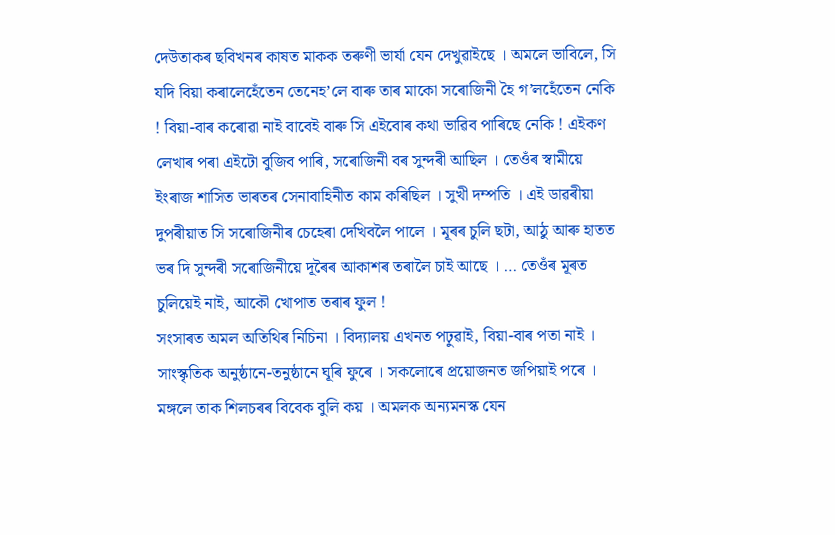দেউতাকৰ ছবিখনৰ কাষত মাকক তৰুণী ভাৰ্যা যেন দেখুৱাইছে । অমলে ভাবিলে, সি যদি বিয়া কৰালেহেঁতেন তেনেহ’লে বাৰু তাৰ মাকো সৰোজিনী হৈ গ’লহেঁতেন নেকি ! বিয়া-বাৰ কৰোৱা নাই বাবেই বাৰু সি এইবোৰ কথা ভাৱিব পাৰিছে নেকি ! এইকণ লেখাৰ পৰা এইটো বুজিব পাৰি, সৰোজিনী বৰ সুন্দৰী আছিল । তেওঁৰ স্বামীয়ে ইংৰাজ শাসিত ভাৰতৰ সেনাবাহিনীত কাম কৰিছিল । সুখী দম্পতি । এই ডাৱৰীয়া দুপৰীয়াত সি সৰোজিনীৰ চেহেৰা দেখিবলৈ পালে । মূৰৰ চুলি ছটা, আঠু আৰু হাতত ভৰ দি সুন্দৰী সৰোজিনীয়ে দূৰৈৰ আকাশৰ তৰালৈ চাই আছে । … তেওঁৰ মূৰত চুলিয়েই নাই, আকৌ খোপাত তৰাৰ ফুল !
সংসাৰত অমল অতিথিৰ নিচিনা । বিদ্যালয় এখনত পঢ়ুৱাই, বিয়া-বাৰ পতা নাই । সাংস্কৃতিক অনুষ্ঠানে-তনুষ্ঠানে ঘূৰি ফুৰে । সকলোৰে প্ৰয়োজনত জপিয়াই পৰে । মঙ্গলে তাক শিলচৰৰ বিবেক বুলি কয় । অমলক অন্যমনস্ক যেন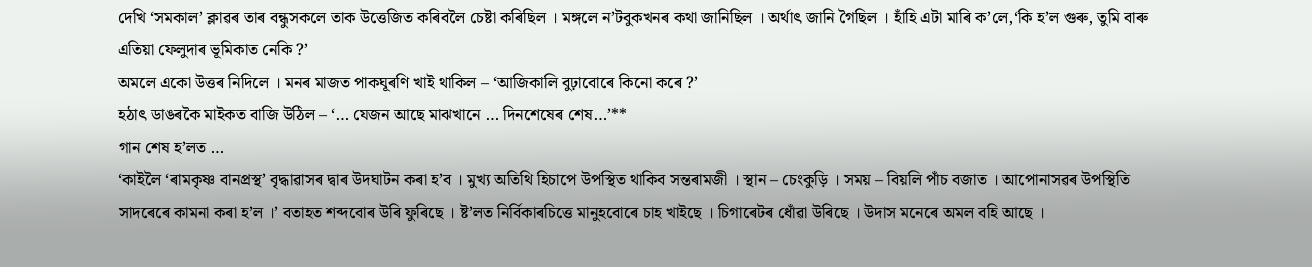দেখি ‘সমকাল’ ক্লাৱৰ তাৰ বন্ধুসকলে তাক উত্তেজিত কৰিবলৈ চেষ্টা কৰিছিল । মঙ্গলে ন’টবুকখনৰ কথা জানিছিল । অৰ্থাৎ জানি গৈছিল । হাঁহি এটা মাৰি ক’লে,‘কি হ’ল গুৰু, তুমি বাৰু এতিয়া ফেলুদাৰ ভূমিকাত নেকি ?’
অমলে একো উত্তৰ নিদিলে । মনৰ মাজত পাকঘূৰণি খাই থাকিল – ‘আজিকালি বুঢ়াবোৰে কিনো কৰে ?’
হঠাৎ ডাঙৰকৈ মাইকত বাজি উঠিল – ‘… যেজন আছে মাঝখানে … দিনশেষেৰ শেষ…’**
গান শেষ হ’লত …
‘কাইলৈ ‘ৰামকৃষ্ণ বানপ্ৰস্থ’ বৃদ্ধাৱাসৰ দ্বাৰ উদঘাটন কৰা হ’ব । মুখ্য অতিথি হিচাপে উপস্থিত থাকিব সন্তৰামজী । স্থান – চেংকুড়ি । সময় – বিয়লি পাঁচ বজাত । আপোনাসৱৰ উপস্থিতি সাদৰেৰে কামনা কৰা হ’ল ।’ বতাহত শব্দবোৰ উৰি ফুৰিছে । ষ্ট’লত নিৰ্বিকাৰচিত্তে মানুহবোৰে চাহ খাইছে । চিগাৰেটৰ ধোঁৱা উৰিছে । উদাস মনেৰে অমল বহি আছে ।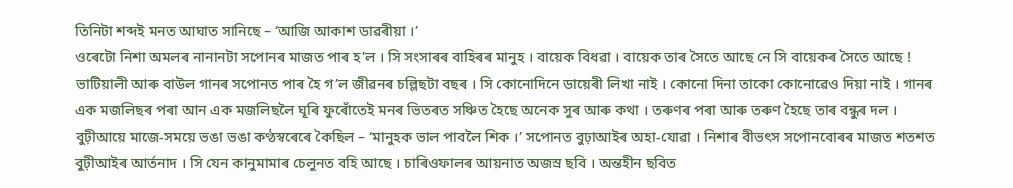তিনিটা শব্দই মনত আঘাত সানিছে – ‘আজি আকাশ ডাৱৰীয়া ।’
ওৰেটো নিশা অমলৰ নানানটা সপোনৰ মাজত পাৰ হ’ল । সি সংসাৰৰ বাহিৰৰ মানুহ । বায়েক বিধৱা । বায়েক তাৰ সৈতে আছে নে সি বায়েকৰ সৈতে আছে ! ভাটিয়ালী আৰু বাউল গানৰ সপোনত পাৰ হৈ গ’ল জীৱনৰ চল্লিছটা বছৰ । সি কোনোদিনে ডায়েৰী লিখা নাই । কোনো দিনা তাকো কোনোৱেও দিয়া নাই । গানৰ এক মজলিছৰ পৰা আন এক মজলিছলৈ ঘূৰি ফুৰোঁতেই মনৰ ভিতৰত সঞ্চিত হৈছে অনেক সুৰ আৰু কথা । তৰুণৰ পৰা আৰু তৰুণ হৈছে তাৰ বন্ধুৰ দল । বুঢ়ীআয়ে মাজে-সময়ে ভঙা ভঙা কণ্ঠস্বৰেৰে কৈছিল – ‘মানুহক ভাল পাবলৈ শিক ।’ সপোনত বুঢ়াআইৰ অহা-যোৱা । নিশাৰ বীভৎস সপোনবোৰৰ মাজত শতশত বুঢ়ীআইৰ আৰ্তনাদ । সি যেন কানুমামাৰ চেলুনত বহি আছে । চাৰিওফালৰ আয়নাত অজস্ৰ ছবি । অন্তহীন ছবিত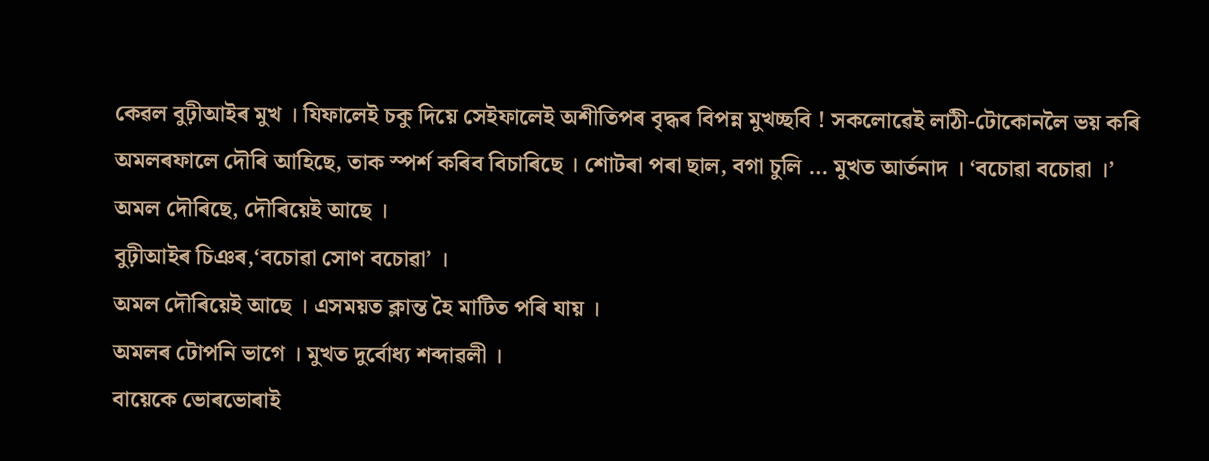কেৱল বুঢ়ীআইৰ মুখ । যিফালেই চকু দিয়ে সেইফালেই অশীতিপৰ বৃদ্ধৰ বিপন্ন মুখচ্ছবি ! সকলোৱেই লাঠী-টোকোনলৈ ভয় কৰি অমলৰফালে দৌৰি আহিছে, তাক স্পৰ্শ কৰিব বিচাৰিছে । শোটৰা পৰা ছাল, বগা চুলি … মুখত আৰ্তনাদ । ‘বচোৱা বচোৱা ।’ অমল দৌৰিছে, দৌৰিয়েই আছে ।
বুঢ়ীআইৰ চিঞৰ,‘বচোৱা সোণ বচোৱা’ ।
অমল দৌৰিয়েই আছে । এসময়ত ক্লান্ত হৈ মাটিত পৰি যায় ।
অমলৰ টোপনি ভাগে । মুখত দুৰ্বোধ্য শব্দাৱলী ।
বায়েকে ভোৰভোৰাই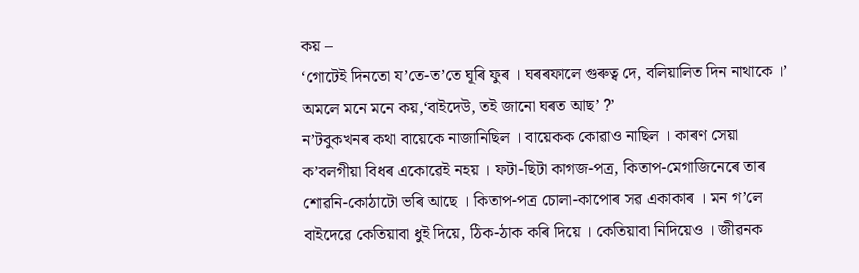কয় –
‘গোটেই দিনতো য’তে-ত’তে ঘূৰি ফুৰ । ঘৰৰফালে গুৰুত্ব দে, বলিয়ালিত দিন নাথাকে ।’
অমলে মনে মনে কয়,‘বাইদেউ, তই জানো ঘৰত আছ’ ?’
ন’টবুকখনৰ কথা বায়েকে নাজানিছিল । বায়েকক কোৱাও নাছিল । কাৰণ সেয়া ক’বলগীয়া বিধৰ একোৱেই নহয় । ফটা-ছিটা কাগজ-পত্ৰ, কিতাপ-মেগাজিনেৰে তাৰ শোৱনি-কোঠাটো ভৰি আছে । কিতাপ-পত্ৰ চোলা-কাপোৰ সৱ একাকাৰ । মন গ’লে বাইদেৱে কেতিয়াবা ধুই দিয়ে, ঠিক-ঠাক কৰি দিয়ে । কেতিয়াবা নিদিয়েও । জীৱনক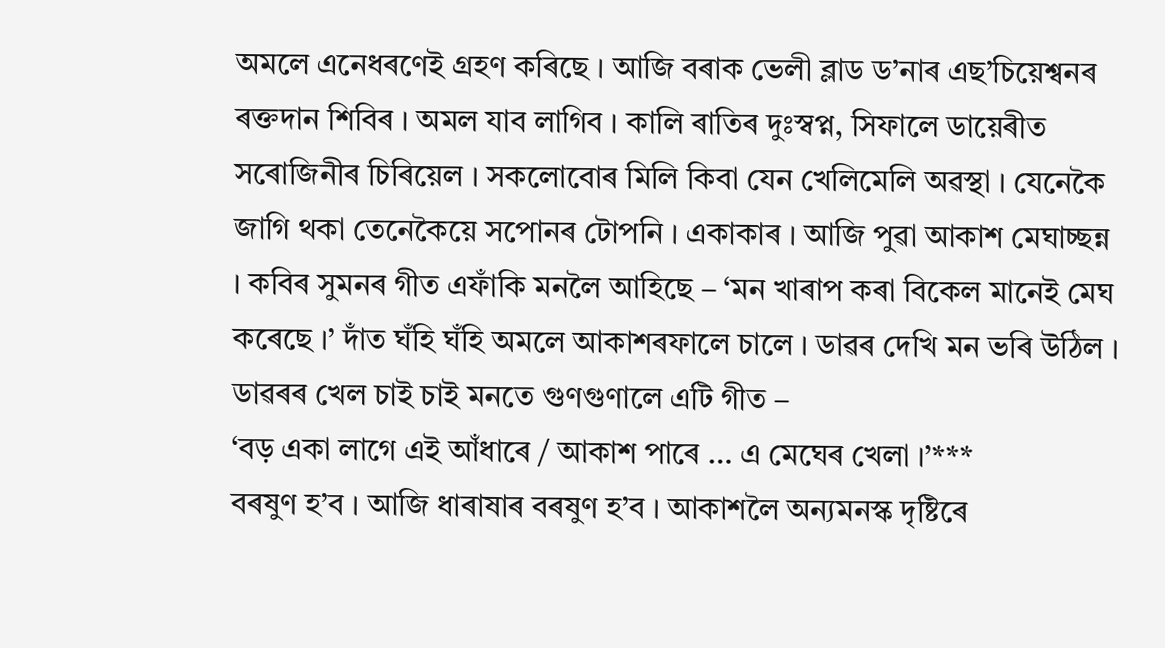অমলে এনেধৰণেই গ্ৰহণ কৰিছে । আজি বৰাক ভেলী ব্লাড ড’নাৰ এছ’চিয়েশ্বনৰ ৰক্তদান শিবিৰ । অমল যাব লাগিব । কালি ৰাতিৰ দুঃস্বপ্ন, সিফালে ডায়েৰীত সৰোজিনীৰ চিৰিয়েল । সকলোবোৰ মিলি কিবা যেন খেলিমেলি অৱস্থা । যেনেকৈ জাগি থকা তেনেকৈয়ে সপোনৰ টোপনি । একাকাৰ । আজি পুৱা আকাশ মেঘাচ্ছন্ন । কবিৰ সুমনৰ গীত এফাঁকি মনলৈ আহিছে – ‘মন খাৰাপ কৰা বিকেল মানেই মেঘ কৰেছে ।’ দাঁত ঘঁহি ঘঁহি অমলে আকাশৰফালে চালে । ডাৱৰ দেখি মন ভৰি উঠিল । ডাৱৰৰ খেল চাই চাই মনতে গুণগুণালে এটি গীত –
‘বড় একা লাগে এই আঁধাৰে / আকাশ পাৰে … এ মেঘেৰ খেলা ।’***
বৰষুণ হ’ব । আজি ধাৰাষাৰ বৰষুণ হ’ব । আকাশলৈ অন্যমনস্ক দৃষ্টিৰে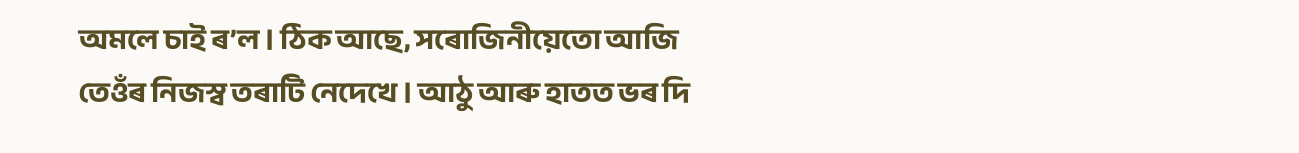অমলে চাই ৰ’ল । ঠিক আছে, সৰোজিনীয়েতো আজি তেওঁৰ নিজস্ব তৰাটি নেদেখে । আঠু আৰু হাতত ভৰ দি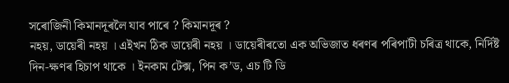সৰোজিনী কিমানদূৰলৈ যাব পাৰে ? কিমানদূৰ ?
নহয়, ডায়েৰী নহয় । এইখন ঠিক ডায়েৰী নহয় । ডায়েৰীৰতো এক অভিজাত ধৰণৰ পৰিপাটী চৰিত্ৰ থাকে, নিৰ্দিষ্ট দিন-ক্ষণৰ হিচাপ থাকে । ইনকাম টেক্স, পিন ক’ড, এচ টি ডি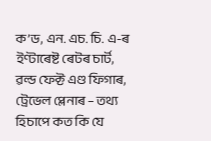ক’ড, এন. এচ. চি. এ-ৰ ইণ্টাৰেষ্ট ৰেটৰ চাৰ্ট, ৱল্ড ফেক্ট এণ্ড ফিগাৰ, ট্ৰেভেল প্লেনাৰ – তথ্য হিচাপে কত কি যে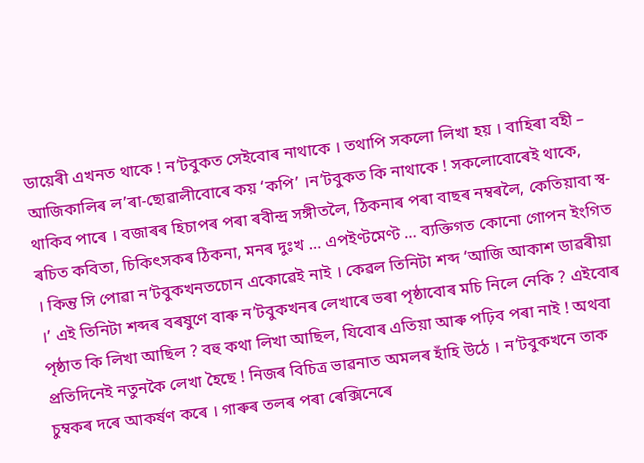ডায়েৰী এখনত থাকে ! ন’টবুকত সেইবোৰ নাথাকে । তথাপি সকলো লিখা হয় । বাহিৰা বহী – আজিকালিৰ ল’ৰা-ছোৱালীবোৰে কয় ‘কপি’ ।ন’টবুকত কি নাথাকে ! সকলোবোৰেই থাকে, থাকিব পাৰে । বজাৰৰ হিচাপৰ পৰা ৰবীন্দ্ৰ সঙ্গীতলৈ, ঠিকনাৰ পৰা বাছৰ নম্বৰলৈ, কেতিয়াবা স্ব-ৰচিত কবিতা, চিকিৎসকৰ ঠিকনা, মনৰ দুঃখ … এপইণ্টমেণ্ট … ব্যক্তিগত কোনো গোপন ইংগিত । কিন্তু সি পোৱা ন’টবুকখনতচোন একোৱেই নাই । কেৱল তিনিটা শব্দ ‘আজি আকাশ ডাৱৰীয়া ।’ এই তিনিটা শব্দৰ বৰষুণে বাৰু ন’টবুকখনৰ লেখাৰে ভৰা পৃষ্ঠাবোৰ মচি নিলে নেকি ? এইবোৰ পৃষ্ঠাত কি লিখা আছিল ? বহু কথা লিখা আছিল, যিবোৰ এতিয়া আৰু পঢ়িব পৰা নাই ! অথবা প্ৰতিদিনেই নতুনকৈ লেখা হৈছে ! নিজৰ বিচিত্ৰ ভাৱনাত অমলৰ হাঁহি উঠে । ন’টবুকখনে তাক চুম্বকৰ দৰে আকৰ্ষণ কৰে । গাৰুৰ তলৰ পৰা ৰেক্সিনেৰে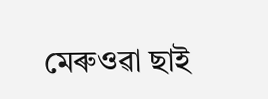মেৰুওৱা ছাই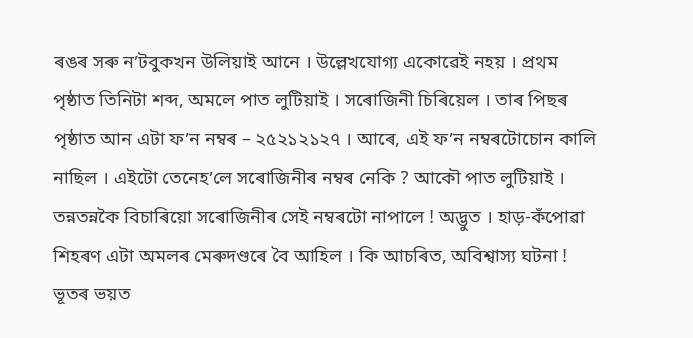ৰঙৰ সৰু ন’টবুকখন উলিয়াই আনে । উল্লেখযোগ্য একোৱেই নহয় । প্ৰথম পৃষ্ঠাত তিনিটা শব্দ, অমলে পাত লুটিয়াই । সৰোজিনী চিৰিয়েল । তাৰ পিছৰ পৃষ্ঠাত আন এটা ফ’ন নম্বৰ – ২৫২১২১২৭ । আৰে, এই ফ’ন নম্বৰটোচোন কালি নাছিল । এইটো তেনেহ’লে সৰোজিনীৰ নম্বৰ নেকি ? আকৌ পাত লুটিয়াই । তন্নতন্নকৈ বিচাৰিয়ো সৰোজিনীৰ সেই নম্বৰটো নাপালে ! অদ্ভুত । হাড়-কঁপোৱা শিহৰণ এটা অমলৰ মেৰুদণ্ডৰে বৈ আহিল । কি আচৰিত, অবিশ্বাস্য ঘটনা ! ভূতৰ ভয়ত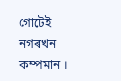গোটেই নগৰখন কম্পমান ।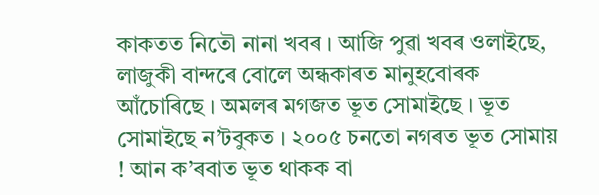কাকতত নিতৌ নানা খবৰ । আজি পুৱা খবৰ ওলাইছে, লাজুকী বান্দৰে বোলে অন্ধকাৰত মানুহবোৰক আঁচোৰিছে । অমলৰ মগজত ভূত সোমাইছে । ভূত সোমাইছে ন’টবুকত । ২০০৫ চনতো নগৰত ভূত সোমায় ! আন ক’ৰবাত ভূত থাকক বা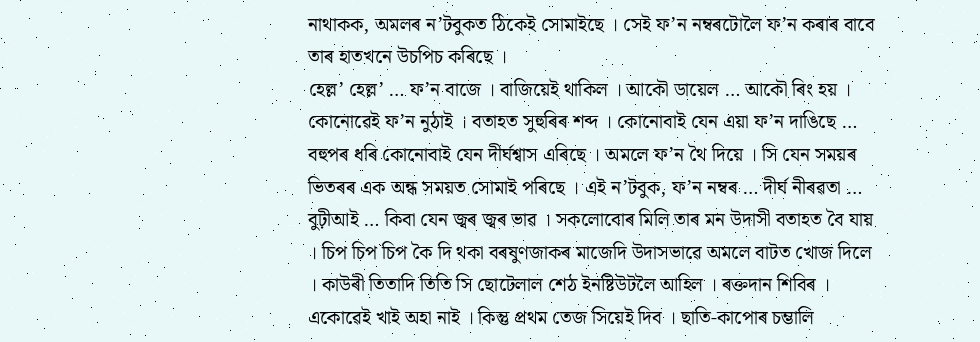নাথাকক, অমলৰ ন’টবুকত ঠিকেই সোমাইছে । সেই ফ’ন নম্বৰটোলৈ ফ’ন কৰাৰ বাবে তাৰ হাতখনে উচপিচ কৰিছে ।
হেল্ল’ হেল্ল’ … ফ’ন বাজে । বাজিয়েই থাকিল । আকৌ ডায়েল … আকৌ ৰিং হয় । কোনোৱেই ফ’ন নুঠাই । বতাহত সুহুৰিৰ শব্দ । কোনোবাই যেন এয়া ফ’ন দাঙিছে … বহুপৰ ধৰি কোনোবাই যেন দীৰ্ঘশ্বাস এৰিছে । অমলে ফ’ন থৈ দিয়ে । সি যেন সময়ৰ ভিতৰৰ এক অন্ধ সময়ত সোমাই পৰিছে । এই ন’টবুক, ফ’ন নম্বৰ … দীৰ্ঘ নীৰৱতা … বুঢ়ীআই … কিবা যেন জ্বৰ জ্বৰ ভাৱ । সকলোবোৰ মিলি তাৰ মন উদাসী বতাহত বৈ যায় । চিপ চিপ চিপ কৈ দি থকা বৰষুণজাকৰ মাজেদি উদাসভাৱে অমলে বাটত খোজ দিলে । কাউৰী তিতাদি তিতি সি ছোটেলাল শেঠ ইনষ্টিউটলৈ আহিল । ৰক্তদান শিবিৰ । একোৱেই খাই অহা নাই । কিন্তু প্ৰথম তেজ সিয়েই দিব । ছাতি-কাপোৰ চম্ভালি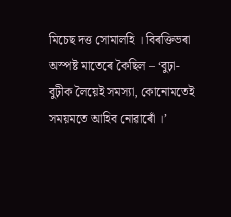মিচেছ দত্ত সোমালহি । বিৰক্তিভৰা অস্পষ্ট মাতেৰে কৈছিল – ‘বুঢ়া-বুঢ়ীক লৈয়েই সমস্যা, কোনোমতেই সময়মতে আহিব নোৱাৰোঁ ।’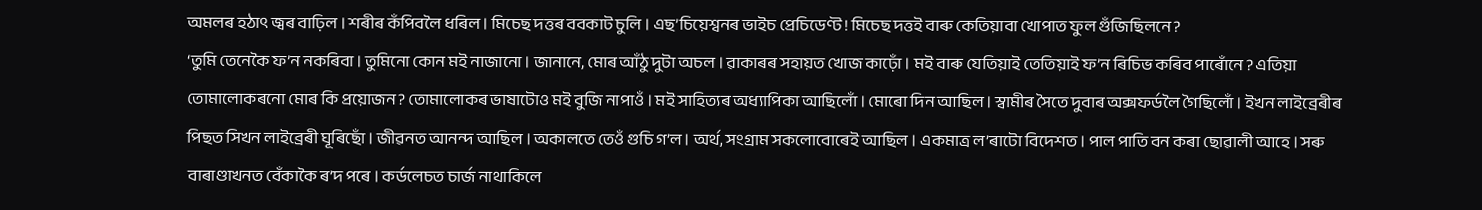অমলৰ হঠাৎ জ্বৰ বাঢ়িল । শৰীৰ কঁপিবলৈ ধৰিল । মিচেছ দত্তৰ ববকাট চুলি । এছ’চিয়েশ্বনৰ ভাইচ প্ৰেচিডেণ্ট ! মিচেছ দত্তই বাৰু কেতিয়াবা খোপাত ফুল গুঁজিছিলনে ?
‘তুমি তেনেকৈ ফ’ন নকৰিবা । তুমিনো কোন মই নাজানো । জানানে, মোৰ আঁঠু দুটা অচল । ৱাকাৰৰ সহায়ত খোজ কাঢ়োঁ । মই বাৰু যেতিয়াই তেতিয়াই ফ’ন ৰিচিভ কৰিব পাৰোঁনে ? এতিয়া তোমালোকৰনো মোৰ কি প্ৰয়োজন ? তোমালোকৰ ভাষাটোও মই বুজি নাপাওঁ । মই সাহিত্যৰ অধ্যাপিকা আছিলোঁ । মোৰো দিন আছিল । স্বামীৰ সৈতে দুবাৰ অক্সফৰ্ডলৈ গৈছিলোঁ । ইখন লাইব্ৰেৰীৰ পিছত সিখন লাইব্ৰেৰী ঘূৰিছোঁ । জীৱনত আনন্দ আছিল । অকালতে তেওঁ গুচি গ’ল । অৰ্থ, সংগ্ৰাম সকলোবোৰেই আছিল । একমাত্ৰ ল’ৰাটো বিদেশত । পাল পাতি বন কৰা ছোৱালী আহে । সৰু বাৰাণ্ডাখনত বেঁকাকৈ ৰ’দ পৰে । কৰ্ডলেচত চাৰ্জ নাথাকিলে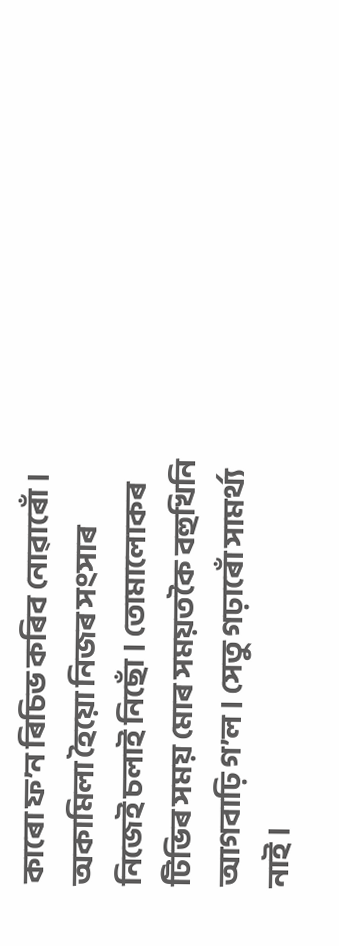কাৰো ফ’ন ৰিচিভ কৰিব নোৱাৰোঁ । অকামিলা হৈয়ো নিজৰ সংসাৰ নিজেই চলাই নিছোঁ । তোমালোকৰ টিভিৰ সময় মোৰ সময়তকৈ বহুখিনি আগবাঢ়ি গ’ল । সেতু গঢ়াৰোঁ সামৰ্থ্য নাই ।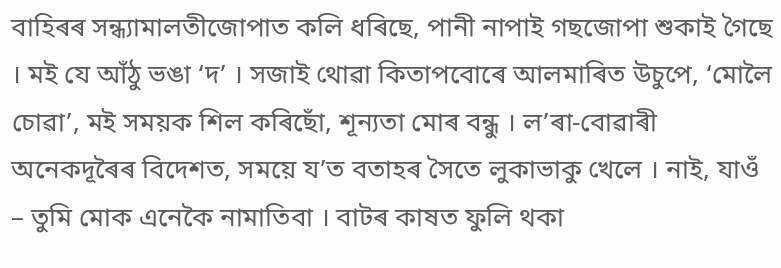বাহিৰৰ সন্ধ্যামালতীজোপাত কলি ধৰিছে, পানী নাপাই গছজোপা শুকাই গৈছে । মই যে আঁঠু ভঙা ‘দ’ । সজাই থোৱা কিতাপবোৰে আলমাৰিত উচুপে, ‘মোলৈ চোৱা’, মই সময়ক শিল কৰিছোঁ, শূন্যতা মোৰ বন্ধু । ল’ৰা-বোৱাৰী অনেকদূৰৈৰ বিদেশত, সময়ে য’ত বতাহৰ সৈতে লুকাভাকু খেলে । নাই, যাওঁ – তুমি মোক এনেকৈ নামাতিবা । বাটৰ কাষত ফুলি থকা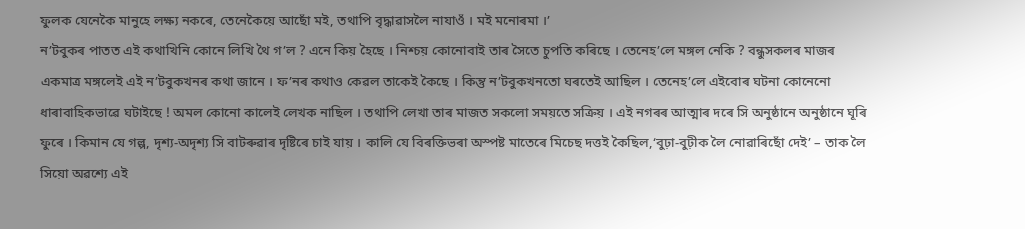ফুলক যেনেকৈ মানুহে লক্ষ্য নকৰে, তেনেকৈয়ে আছোঁ মই, তথাপি বৃদ্ধাৱাসলৈ নাযাওঁ । মই মনোৰমা ।’
ন’টবুকৰ পাতত এই কথাখিনি কোনে লিখি থৈ গ’ল ? এনে কিয় হৈছে । নিশ্চয় কোনোবাই তাৰ সৈতে চুপতি কৰিছে । তেনেহ’লে মঙ্গল নেকি ? বন্ধুসকলৰ মাজৰ একমাত্ৰ মঙ্গলেই এই ন’টবুকখনৰ কথা জানে । ফ’নৰ কথাও কেৱল তাকেই কৈছে । কিন্তু ন’টবুকখনতো ঘৰতেই আছিল । তেনেহ’লে এইবোৰ ঘটনা কোনেনো ধাৰাবাহিকভাৱে ঘটাইছে ! অমল কোনো কালেই লেখক নাছিল । তথাপি লেখা তাৰ মাজত সকলো সময়তে সক্ৰিয় । এই নগৰৰ আত্মাৰ দৰে সি অনুষ্ঠানে অনুষ্ঠানে ঘূৰি ফুৰে । কিমান যে গল্প, দৃশ্য-অদৃশ্য সি বাটৰুৱাৰ দৃষ্টিৰে চাই যায় । কালি যে বিৰক্তিভৰা অস্পষ্ট মাতেৰে মিচেছ দত্তই কৈছিল,‘বুঢ়া-বুঢ়ীক লৈ নোৱাৰিছোঁ দেই’ – তাক লৈ সিয়ো অৱশ্যে এই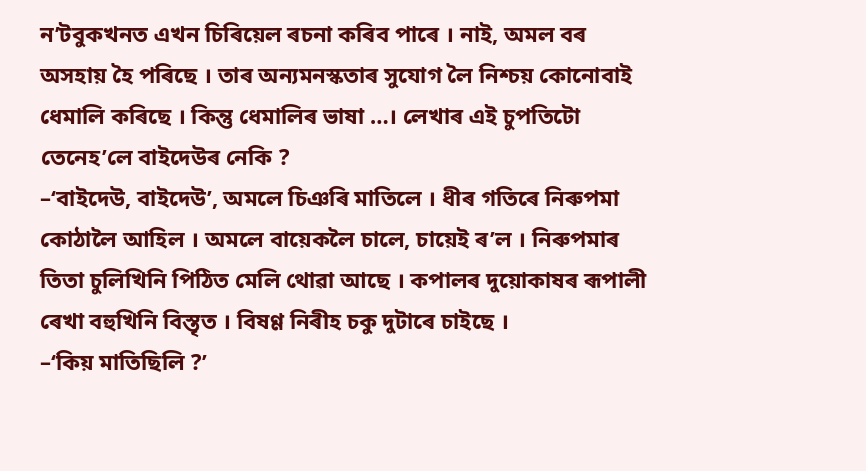ন’টবুকখনত এখন চিৰিয়েল ৰচনা কৰিব পাৰে । নাই, অমল বৰ অসহায় হৈ পৰিছে । তাৰ অন্যমনস্কতাৰ সুযোগ লৈ নিশ্চয় কোনোবাই ধেমালি কৰিছে । কিন্তু ধেমালিৰ ভাষা …। লেখাৰ এই চুপতিটো তেনেহ’লে বাইদেউৰ নেকি ?
–‘বাইদেউ, বাইদেউ’, অমলে চিঞৰি মাতিলে । ধীৰ গতিৰে নিৰুপমা কোঠালৈ আহিল । অমলে বায়েকলৈ চালে, চায়েই ৰ’ল । নিৰুপমাৰ তিতা চুলিখিনি পিঠিত মেলি থোৱা আছে । কপালৰ দুয়োকাষৰ ৰূপালী ৰেখা বহুখিনি বিস্তৃত । বিষণ্ণ নিৰীহ চকু দুটাৰে চাইছে ।
–‘কিয় মাতিছিলি ?’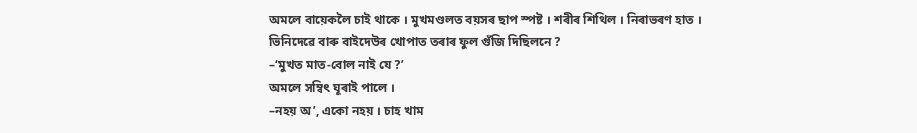অমলে বায়েকলৈ চাই থাকে । মুখমণ্ডলত বয়সৰ ছাপ স্পষ্ট । শৰীৰ শিথিল । নিৰাভৰণ হাত । ভিনিদেৱে বাৰু বাইদেউৰ খোপাত তৰাৰ ফুল গুঁজি দিছিলনে ?
–‘মুখত মাত-বোল নাই যে ?’
অমলে সম্বিৎ ঘূৰাই পালে ।
–নহয় অ’, একো নহয় । চাহ খাম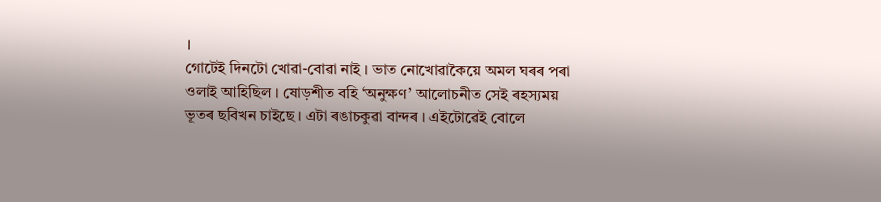।
গোটেই দিনটো খোৱা-বোৱা নাই । ভাত নোখোৱাকৈয়ে অমল ঘৰৰ পৰা ওলাই আহিছিল । ষোড়শীত বহি ‘অনুক্ষণ’ আলোচনীত সেই ৰহস্যময় ভূতৰ ছবিখন চাইছে । এটা ৰঙাচকুৱা বান্দৰ । এইটোৱেই বোলে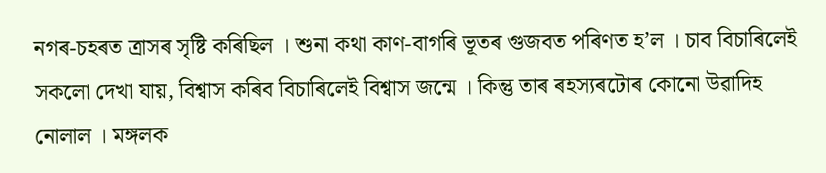নগৰ-চহৰত ত্ৰাসৰ সৃষ্টি কৰিছিল । শুনা কথা কাণ-বাগৰি ভূতৰ গুজবত পৰিণত হ’ল । চাব বিচাৰিলেই সকলো দেখা যায়, বিশ্বাস কৰিব বিচাৰিলেই বিশ্বাস জন্মে । কিন্তু তাৰ ৰহস্যৰটোৰ কোনো উৱাদিহ নোলাল । মঙ্গলক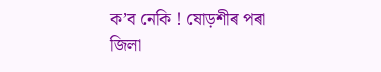ক’ব নেকি ! ষোড়শীৰ পৰা জিলা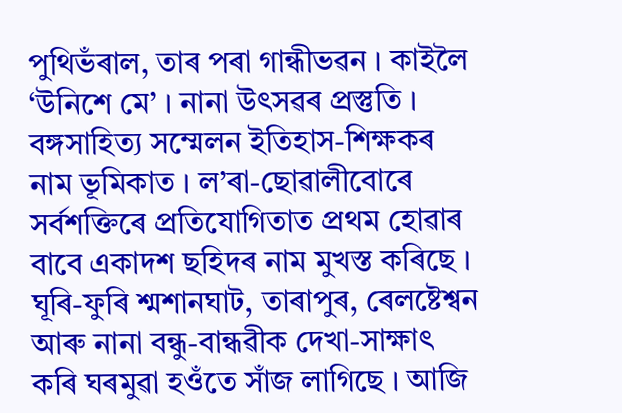পুথিভঁৰাল, তাৰ পৰা গান্ধীভৱন । কাইলৈ ‘উনিশে মে’ । নানা উৎসৱৰ প্ৰস্তুতি । বঙ্গসাহিত্য সম্মেলন ইতিহাস-শিক্ষকৰ নাম ভূমিকাত । ল’ৰা-ছোৱালীবোৰে সৰ্বশক্তিৰে প্ৰতিযোগিতাত প্ৰথম হোৱাৰ বাবে একাদশ ছহিদৰ নাম মুখস্ত কৰিছে । ঘূৰি-ফুৰি শ্মশানঘাট, তাৰাপুৰ, ৰেলষ্টেশ্বন আৰু নানা বন্ধু-বান্ধৱীক দেখা-সাক্ষাৎ কৰি ঘৰমুৱা হওঁতে সাঁজ লাগিছে । আজি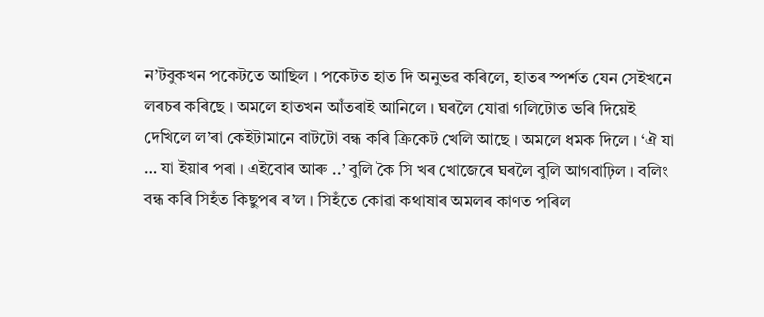ন’টবুকখন পকেটতে আছিল । পকেটত হাত দি অনুভৱ কৰিলে, হাতৰ স্পৰ্শত যেন সেইখনে লৰচৰ কৰিছে । অমলে হাতখন আঁতৰাই আনিলে । ঘৰলৈ যোৱা গলিটোত ভৰি দিয়েই দেখিলে ল’ৰা কেইটামানে বাটটো বন্ধ কৰি ক্ৰিকেট খেলি আছে । অমলে ধমক দিলে । ‘ঐ যা … যা ইয়াৰ পৰা । এইবোৰ আৰু ..’ বুলি কৈ সি খৰ খোজেৰে ঘৰলৈ বুলি আগবাঢ়িল । বলিং বন্ধ কৰি সিহঁত কিছুপৰ ৰ’ল । সিহঁতে কোৱা কথাষাৰ অমলৰ কাণত পৰিল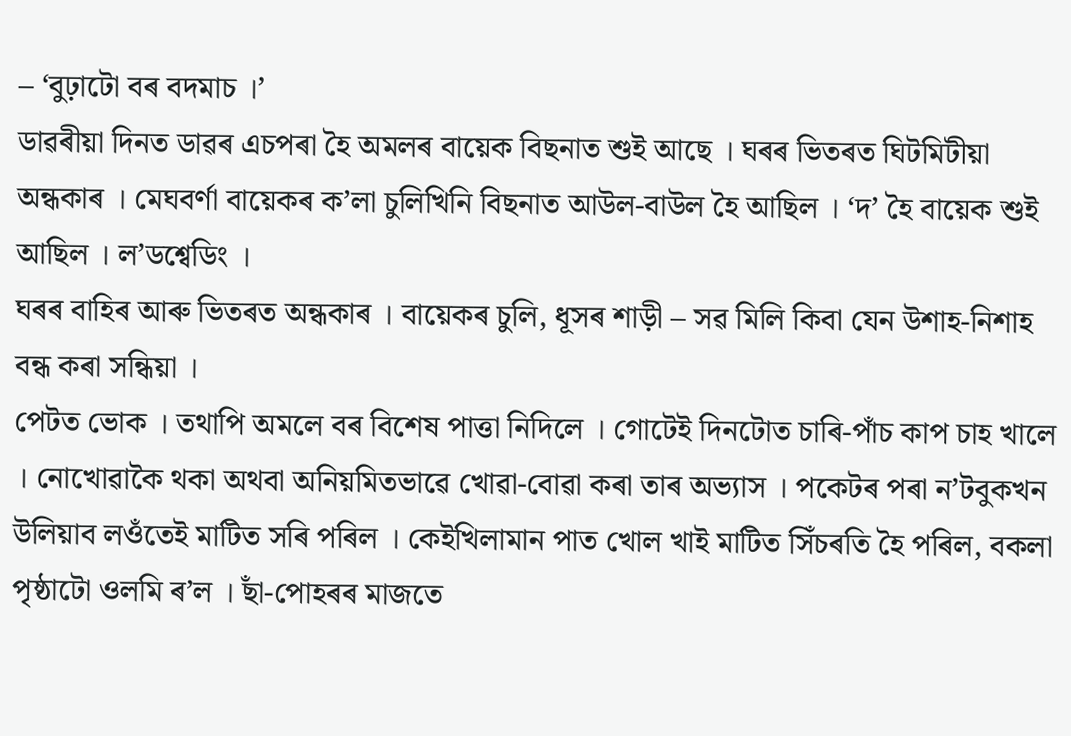– ‘বুঢ়াটো বৰ বদমাচ ।’
ডাৱৰীয়া দিনত ডাৱৰ এচপৰা হৈ অমলৰ বায়েক বিছনাত শুই আছে । ঘৰৰ ভিতৰত ঘিটমিটীয়া অন্ধকাৰ । মেঘবৰ্ণা বায়েকৰ ক’লা চুলিখিনি বিছনাত আউল-বাউল হৈ আছিল । ‘দ’ হৈ বায়েক শুই আছিল । ল’ডশ্বেডিং ।
ঘৰৰ বাহিৰ আৰু ভিতৰত অন্ধকাৰ । বায়েকৰ চুলি, ধূসৰ শাড়ী – সৱ মিলি কিবা যেন উশাহ-নিশাহ বন্ধ কৰা সন্ধিয়া ।
পেটত ভোক । তথাপি অমলে বৰ বিশেষ পাত্তা নিদিলে । গোটেই দিনটোত চাৰি-পাঁচ কাপ চাহ খালে । নোখোৱাকৈ থকা অথবা অনিয়মিতভাৱে খোৱা-বোৱা কৰা তাৰ অভ্যাস । পকেটৰ পৰা ন’টবুকখন উলিয়াব লওঁতেই মাটিত সৰি পৰিল । কেইখিলামান পাত খোল খাই মাটিত সিঁচৰতি হৈ পৰিল, বকলা পৃষ্ঠাটো ওলমি ৰ’ল । ছাঁ-পোহৰৰ মাজতে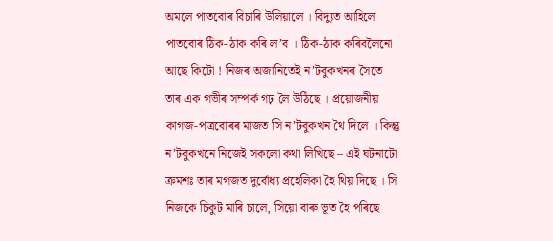অমলে পাতবোৰ বিচাৰি উলিয়ালে । বিদ্যুত আহিলে পাতবোৰ ঠিক-ঠাক কৰি ল’ব । ঠিক-ঠাক কৰিবলৈনো আছে কিটো ! নিজৰ অজানিতেই ন’টবুকখনৰ সৈতে তাৰ এক গভীৰ সম্পৰ্ক গঢ় লৈ উঠিছে । প্ৰয়োজনীয় কাগজ-পত্ৰবোৰৰ মাজত সি ন’টবুকখন থৈ দিলে । কিন্তু ন’টবুকখনে নিজেই সকলো কথা লিখিছে – এই ঘটনাটো ক্ৰমশঃ তাৰ মগজত দুৰ্বোধ্য প্ৰহেলিকা হৈ থিয় দিছে । সি নিজকে চিকুট মাৰি চালে, সিয়ো বাৰু ভূত হৈ পৰিছে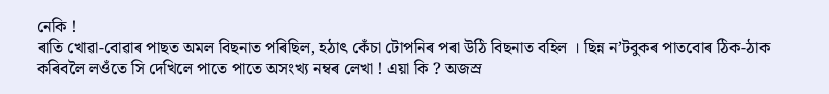নেকি !
ৰাতি খোৱা-বোৱাৰ পাছত অমল বিছনাত পৰিছিল, হঠাৎ কেঁচা টোপনিৰ পৰা উঠি বিছনাত বহিল । ছিন্ন ন’টবুকৰ পাতবোৰ ঠিক-ঠাক কৰিবলৈ লওঁতে সি দেখিলে পাতে পাতে অসংখ্য নম্বৰ লেখা ! এয়া কি ? অজস্ৰ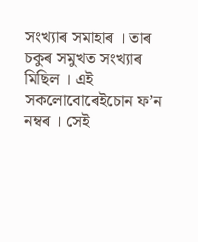সংখ্যাৰ সমাহাৰ । তাৰ চকুৰ সমুখত সংখ্যাৰ মিছিল । এই সকলোবোৰেইচোন ফ’ন নম্বৰ । সেই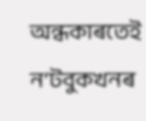অন্ধকাৰতেই ন’টবুকখনৰ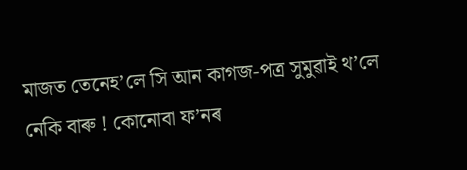মাজত তেনেহ’লে সি আন কাগজ-পত্ৰ সুমুৱাই থ’লে নেকি বাৰু ! কোনোবা ফ’নৰ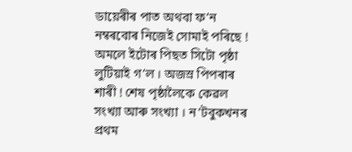ডায়েৰীৰ পাত অথবা ফ’ন নম্বৰবোৰ নিজেই সোমাই পৰিছে ! অমলে ইটোৰ পিছত সিটো পৃষ্ঠা লুটিয়াই গ’ল । অজস্ৰ পিপৰাৰ শাৰী ! শেষ পৃষ্ঠালৈকে কেৱল সংখ্যা আৰু সংখ্যা । ন’টবুকখনৰ প্ৰথম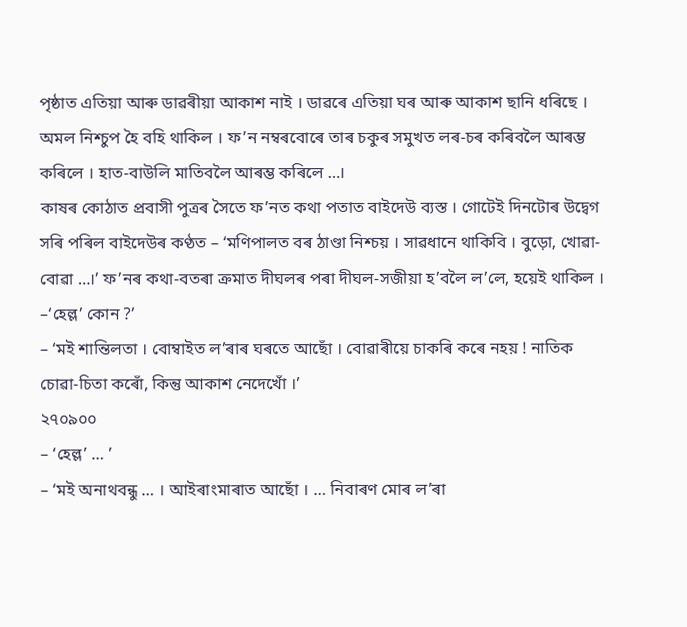পৃষ্ঠাত এতিয়া আৰু ডাৱৰীয়া আকাশ নাই । ডাৱৰে এতিয়া ঘৰ আৰু আকাশ ছানি ধৰিছে । অমল নিশ্চুপ হৈ বহি থাকিল । ফ’ন নম্বৰবোৰে তাৰ চকুৰ সমুখত লৰ-চৰ কৰিবলৈ আৰম্ভ কৰিলে । হাত-বাউলি মাতিবলৈ আৰম্ভ কৰিলে …।
কাষৰ কোঠাত প্ৰবাসী পুত্ৰৰ সৈতে ফ’নত কথা পতাত বাইদেউ ব্যস্ত । গোটেই দিনটোৰ উদ্বেগ সৰি পৰিল বাইদেউৰ কণ্ঠত – ‘মণিপালত বৰ ঠাণ্ডা নিশ্চয় । সাৱধানে থাকিবি । বুড়ো, খোৱা-বোৱা …।’ ফ’নৰ কথা-বতৰা ক্ৰমাত দীঘলৰ পৰা দীঘল-সজীয়া হ’বলৈ ল’লে, হয়েই থাকিল ।
–‘হেল্ল’ কোন ?’
– ‘মই শান্তিলতা । বোম্বাইত ল’ৰাৰ ঘৰতে আছোঁ । বোৱাৰীয়ে চাকৰি কৰে নহয় ! নাতিক চোৱা-চিতা কৰোঁ, কিন্তু আকাশ নেদেখোঁ ।’
২৭০৯০০
– ‘হেল্ল’ … ’
– ‘মই অনাথবন্ধু … । আইৰাংমাৰাত আছোঁ । … নিবাৰণ মোৰ ল’ৰা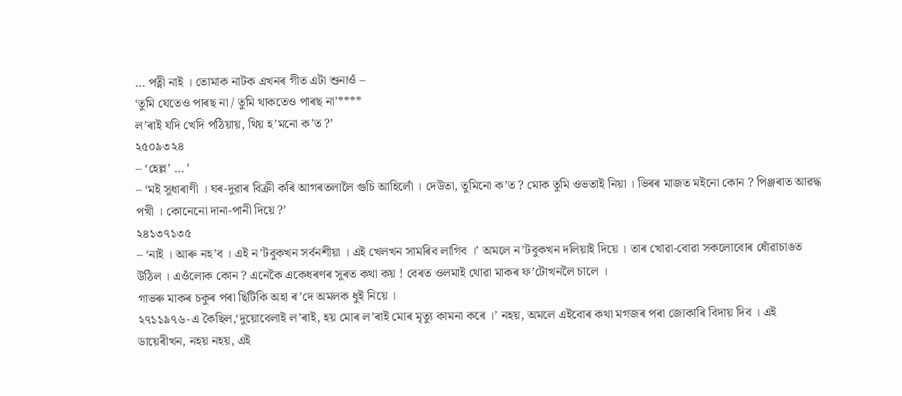… পত্নী নাই । তোমাক নাটক এখনৰ গীত এটা শুনাওঁ –
‘তুমি যেতেও পাৰছ না / তুমি থাকতেও পাৰছ না’****
ল’ৰাই যদি খেদি পঠিয়ায়, থিয় হ’মনো ক’ত ?’
২৫০৯৩২৪
– ‘হেল্ল’ … ’
– ‘মই সুধাৰাণী । ঘৰ-দুৱাৰ বিক্ৰী কৰি আগৰতলালৈ গুচি আহিলোঁ । দেউতা, তুমিনো ক’ত ? মোক তুমি ওভতাই নিয়া । ভিৰৰ মাজত মইনো কোন ? পিঞ্জৰাত আৱদ্ধ পখী । কোনেনো দানা-পানী দিয়ে ?’
২৪১৩৭১৩৫
– ‘নাই । আৰু নহ’ব । এই ন’টবুকখন সৰ্বনশীয়া । এই খেলখন সামৰিব লাগিব ।’ অমলে ন’টবুকখন দলিয়াই দিয়ে । তাৰ খোৱা-বোৱা সকলোবোৰ ধোঁৱাচাঙত উঠিল । এওঁলোক কোন ? এনেকৈ একেধৰণৰ সুৰত কথা কয় ! বেৰত ওলমাই থোৱা মাকৰ ফ’টোখনলৈ চালে ।
গাভৰু মাকৰ চকুৰ পৰা ছিটিকি অহা ৰ’দে অমলক ধুই নিয়ে ।
২৭১১৯৭৬-এ কৈছিল,‘দুয়োবেলাই ল’ৰাই, হয় মোৰ ল’ৰাই মোৰ মৃত্যু কামনা কৰে ।’ নহয়, অমলে এইবোৰ কথা মগজৰ পৰা জোকাৰি বিদায় দিব । এই ডায়েৰীখন, নহয় নহয়, এই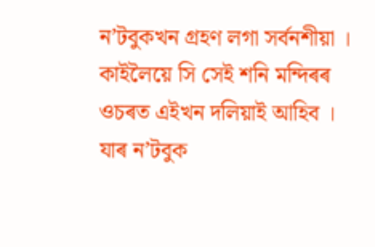ন’টবুকখন গ্ৰহণ লগা সৰ্বনশীয়া । কাইলৈয়ে সি সেই শনি মন্দিৰৰ ওচৰত এইখন দলিয়াই আহিব । যাৰ ন’টবুক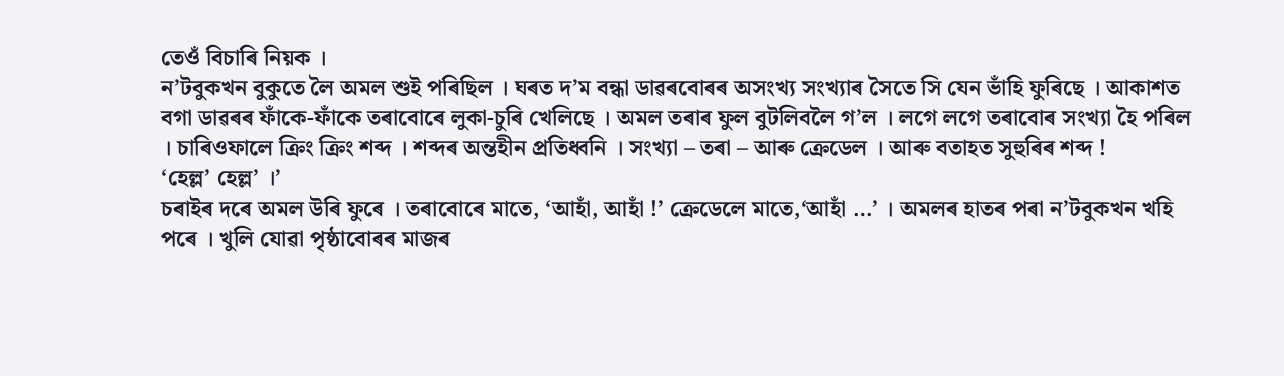তেওঁ বিচাৰি নিয়ক ।
ন’টবুকখন বুকুতে লৈ অমল শুই পৰিছিল । ঘৰত দ’ম বন্ধা ডাৱৰবোৰৰ অসংখ্য সংখ্যাৰ সৈতে সি যেন ভাঁহি ফুৰিছে । আকাশত বগা ডাৱৰৰ ফাঁকে-ফাঁকে তৰাবোৰে লুকা-চুৰি খেলিছে । অমল তৰাৰ ফুল বুটলিবলৈ গ’ল । লগে লগে তৰাবোৰ সংখ্যা হৈ পৰিল । চাৰিওফালে ক্ৰিং ক্ৰিং শব্দ । শব্দৰ অন্তহীন প্ৰতিধ্বনি । সংখ্যা – তৰা – আৰু ক্ৰেডেল । আৰু বতাহত সুহুৰিৰ শব্দ !
‘হেল্ল’ হেল্ল’ ।’
চৰাইৰ দৰে অমল উৰি ফুৰে । তৰাবোৰে মাতে, ‘আহাঁ, আহাঁ !’ ক্ৰেডেলে মাতে,‘আহাঁ …’ । অমলৰ হাতৰ পৰা ন’টবুকখন খহি পৰে । খুলি যোৱা পৃষ্ঠাবোৰৰ মাজৰ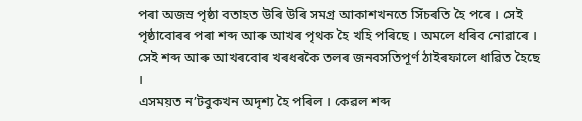পৰা অজস্ৰ পৃষ্ঠা বতাহত উৰি উৰি সমগ্ৰ আকাশখনতে সিঁচৰতি হৈ পৰে । সেই পৃষ্ঠাবোৰৰ পৰা শব্দ আৰু আখৰ পৃথক হৈ খহি পৰিছে । অমলে ধৰিব নোৱাৰে । সেই শব্দ আৰু আখৰবোৰ খৰধৰকৈ তলৰ জনবসতিপূৰ্ণ ঠাইৰফালে ধাৱিত হৈছে ।
এসময়ত ন’টবুকখন অদৃশ্য হৈ পৰিল । কেৱল শব্দ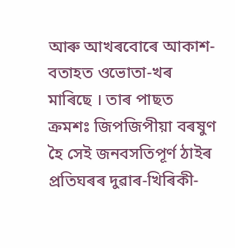আৰু আখৰবোৰে আকাশ-বতাহত ওভোতা-খৰ মাৰিছে । তাৰ পাছত ক্ৰমশঃ জিপজিপীয়া বৰষুণ হৈ সেই জনবসতিপূৰ্ণ ঠাইৰ প্ৰতিঘৰৰ দুৱাৰ-খিৰিকী-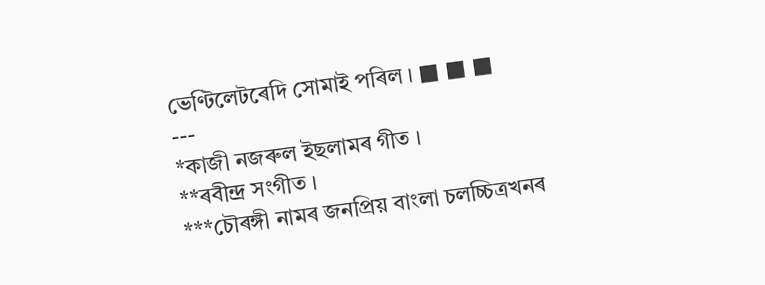ভেণ্টিলেটৰেদি সোমাই পৰিল । ■ ■ ■
---
*কাজী নজৰুল ইছলামৰ গীত ।
**ৰবীন্দ্ৰ সংগীত ।
***চৌৰঙ্গী নামৰ জনপ্ৰিয় বাংলা চলচ্চিত্ৰখনৰ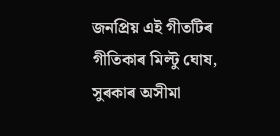জনপ্ৰিয় এই গীতটিৰ গীতিকাৰ মিল্টু ঘোষ, সুৰকাৰ অসীমা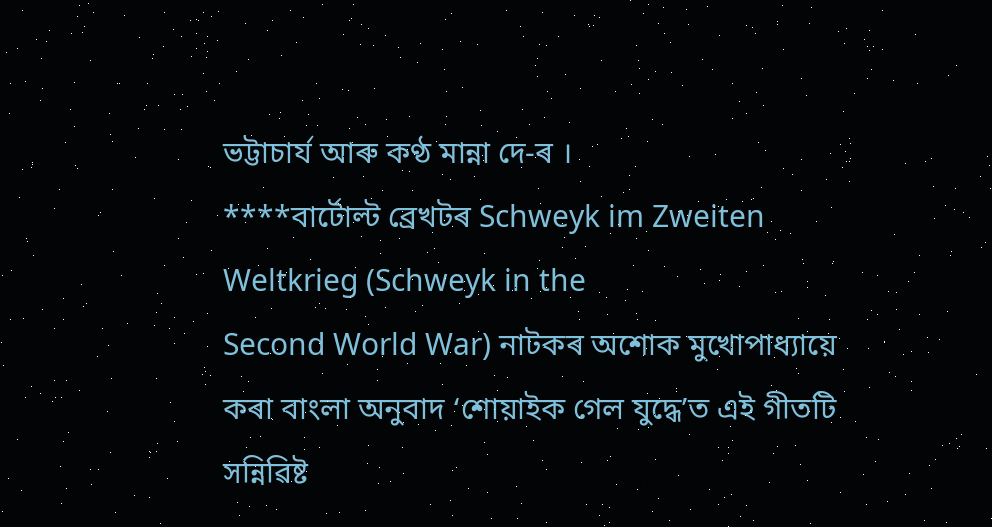ভট্টাচাৰ্য আৰু কণ্ঠ মান্না দে-ৰ ।
****বাৰ্টোল্ট ব্ৰেখটৰ Schweyk im Zweiten Weltkrieg (Schweyk in the
Second World War) নাটকৰ অশোক মুখোপাধ্যায়ে কৰা বাংলা অনুবাদ ‘শোয়াইক গেল যুদ্ধে’ত এই গীতটি সন্নিৱিষ্ট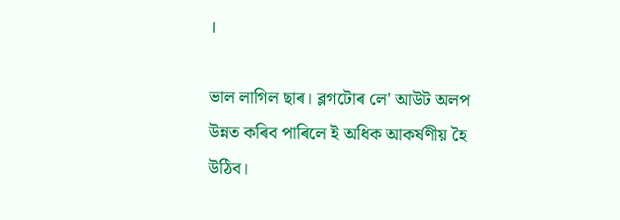।

ভাল লাগিল ছাৰ। ব্লগটোৰ লে' আউট অলপ উন্নত কৰিব পাৰিলে ই অধিক আকৰ্ষণীয় হৈ উঠিব।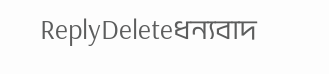ReplyDeleteধন্যবাদ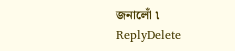জনালোঁ ৷
ReplyDelete